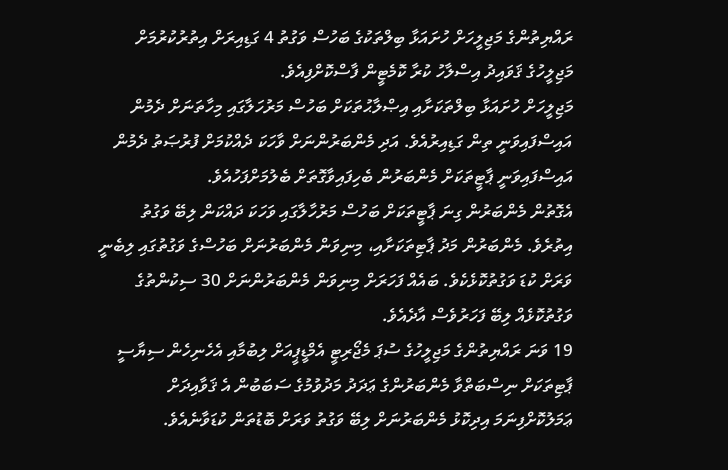ރައްޔިތުންގެ މަޖިލީހަށް ހުށައަޅާ ބިލްތަކުގެ ބަހުސް ވަގުތު 4 ގަޑިއިރަށް އިތުރުކުރުމަށް މަޖިލީހުގެ ޤަވައިދު އިސްލާހު ކުރާ ކޮމެޓީން ފާސްކޮށްފިއެވެ.
މަޖިލީހަށް ހުށައަޅާ ބިލްތަކަށާއި އިޞްލާޙުތަކަށް ބަހުސް މަރުހަލާގައި މިހާތަނަށް ދެމުން އައިސްފައިވަނީ ތިން ގަޑިއިރުއެވެ. އަދި މެންބަރުންނަށް ވާހަކަ ދެއްކުމަށް ފުރުޞަތު ދެމުން އައިސްފައިވަނީ ޕާޓީތަކަށް މެންބަރުން ބެހިފައިވާގޮތަށް ބެލުމަށްފަހުއެވެ.
އެގޮތުން މެންބަރުން ގިނަ ޕާޓީތަކަށް ބަހުސް މަރުހާލާގައި ވަހަކަ ދައްކަން ލިބޭ ވަގުތު އިތުރެވެ. މެންބަރުން މަދު ޕާޓިތަކަށާއި، މިނިވަން މެންބަރުނަށް ބަހުސްގެ ވަގުތުގައި ލިބެނީ ވަރަށް ކުޑަ ވަގުތުކޮޅެކެވެ. ބައެއް ފަހަރަށް މިނިވަން މެންބަރުންނަށް 30 ސިކުންތުގެ ވަގުތުކޮޅެއް ލިބޭ ފަހަރުވެސް އާދެއެވެ.
19 ވަނަ ރައްޔިތުންގެ މަޖިލީހުގެ ސުޕަ މެޖޯރިޓީ އެމްޑީޕީއަށް ލިބުމާއި އެހެނިހެން ސިޔާސީ ޕާޓިތަކަށް ނިސްބަތްވާ މެންބަރުންގެ ޢަދަދު މަދުވުމުގެ ސަބަބުން އެ ޤަވާއިދަށް ޢަމަލުކޮށްފިނަމަ އިދިކޮޅު މެންބަރުނަށް ލިބޭ ވަގުތު ވަރަށް ބޮޑުތަން ކުޑަވާނެއެވެ.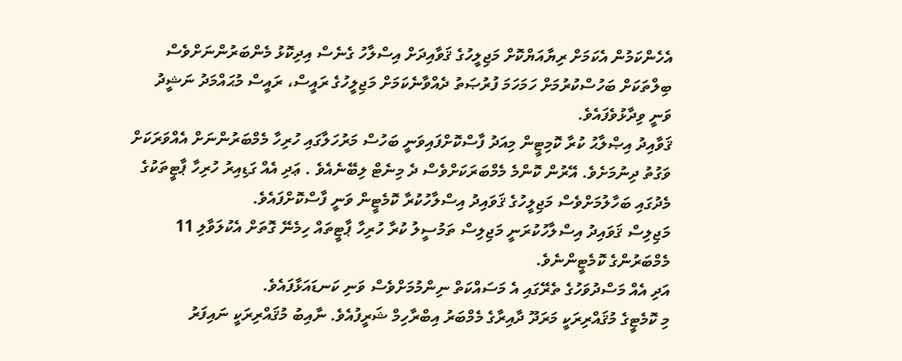އެހެންކަމުން އެކަމަށް ރިޔާއަޔްކޮށް މަޖިލީހުގެ ޤަވާއިދަށް އިސްލާހު ގެނެސް އިދިކޮޅު މެންބަރުންނަށްވެސް ބިލްތަކަށް ބަހުސްކުރުމަށް ހަމަހަމަ ފުރުޞަތު ދެއްވާނެކަމަށް މަޖިލީހުގެ ރައީސް، ރައީސް މުޙައްމަދު ނަޝީދު ވަނީ ވިދާޅުވެފައެވެ.
ޤަވާއިދު އިޞްލާޙު ކުރާ ކޮމިޓީން މިއަދު ފާސްކޮށްފައިވަނީ ބަހުސް މަރުހަލާގައި ހުރިހާ މެމްބަރުންނަށް އެއްވަރަކަށް ވަގުތު ދިނުމަށެވެ. އޭރުން ކޮންމެ މެމްބަރަކަށްވެސް ދެ މިނެޓް ލިބޭނެއެވެ . ޢަދި އެއް ގަޑިއިރު ހުރިހާ ޕާޓީތަކުގެ މެދުގައި ބަހާލުމަށްވެސް މަޖިލީހުގެ ޤަވައިދު އިސްލާހުކުރާ ކޮމެޓީން ވަނީ ފާސްކޮށްފައެވެ.
މަޖިލިސް ޤަވައިދު އިސްލާހުކުރަނީ މަޖިލިސް ތަމުސީލު ކުރާ ހުރިހާ ޕާޓީތައް ހިމެނޭ ގޮތަށް އެކުލަވާލި 11 މެމްބަރުންގެ ކޮމެޓީންނެވެ.
އަދި އެއް މަސްދުވަހުގެ ތެރޭގައި އެ މަސައްކަތް ނިންމުމަށްވެސް ވަނި ކަނޑައަޅާފައެވެ.
މި ކޮމެޓީގެ މުޤައްރިރަކީ މަރަދޫ ދާއިރާގެ މެމްބަރު އިބްރާހިމް ޝަރީފުއެވެ. ނާއިބު މުޤައްރިރަކީ ނައިފަރު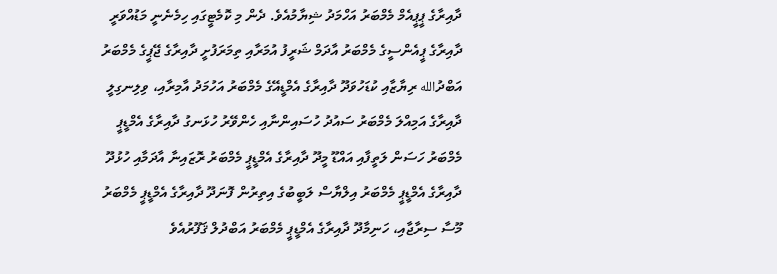ދާއިރާގެ ޕީޕީއެމް މެމްބަރު އަހްމަދު ޝިޔާމުއެވެ. ދެން މި ކޮމެޓީގައި ހިމެނެނީ މަޑުއްވަރީ ދާއިރާގެ ޕީއެންސީގެ މެމްބަރު އާދަމް ޝަރީފު އުމަރާއި ތިމަރަފުށީ ދާއިރާގެ ޖޭޕީގެ މެމްބަރު އަބްދުالله ރިޔާޒާއި ކުޑަހުވަދޫ ދާއިރާގެ އެމްޑީއޭގެ މެމްބަރު އަހުމަދު އާމިރާއި، ވިލިނގިލީ ދާއިރާގެ އަމިއްލަ މެމްބަރު ސައުދު ހުސައިންނާއި ހެންވޭރު ހުޅަނގު ދާއިރާގެ އެމްޑީޕީ މެމްބަރު ހަސަން ލަތީފާއި އައްޑޫ މީދޫ ދާއިރާގެ އެމްޑީޕީ މެމްބަރު ރޮޒައިނާ އާދަމާއި ހުޅުދޫ ދާއިރާގެ އެމްޑީޕީ މެމްބަރު އިލްޔާސް ލަބީބުގެ އިތިރުން ފޮނަދޫ ދާއިރާގެ އެމްޑީޕީ މެމްބަރު މޫސާ ސިރާޖާއި، ހަނިމާދޫ ދާއިރާގެ އެމްޑީޕީ މެމްބަރު އަބްދުލް ޤަފޫރުއެވެ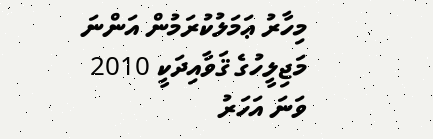މިހާރު ޢަމަލުކުރަމުން އަންނަ މަޖިލީހުގެ ޤަވާއިދަކީ 2010 ވަނަ އަހަރު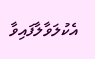އެކުލަވާލާފައިވާ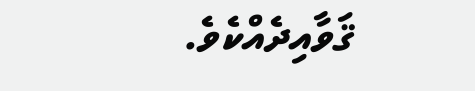ޤަވާއިދެއްކެވެ.